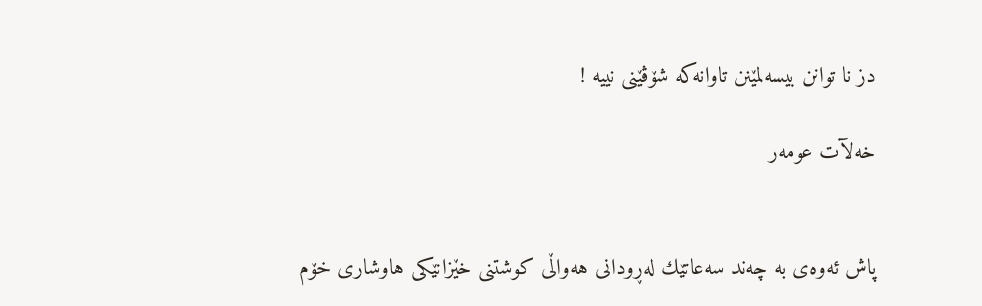دز نا توانن بیسه‌لمێنن تاوانه‌كه‌ شۆڤێنی نییه‌ !

خەلآت عومەر


پاش ئه‌وه‌ی به‌ چه‌ند سه‌عاتێك له‌ڕودانی هه‌واڵی كوشتنی خێزانێكی هاوشاری خۆم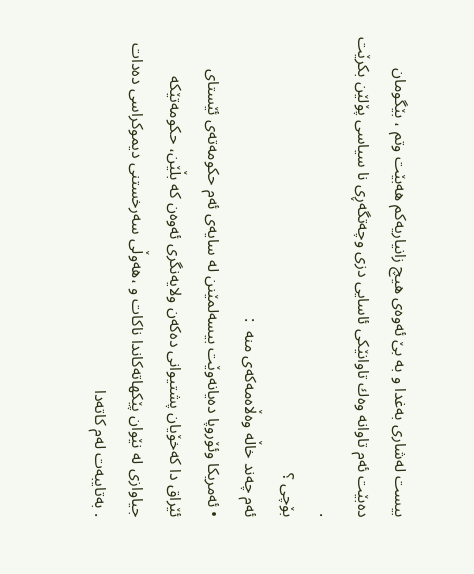بیست له‌شاری به‌غدا و به‌ بێ ئه‌وه‌ی هیچ زانیاریه‌كم هه‌بێت وتم ، بێگومان ده‌بێت ئه‌م تاوانه‌ وه‌ك تاوانێكی ئاسایی دزی وچه‌تگه‌ڕی نا سیاسی پۆلێن بكرێت .
بۆچی ؟
ئه‌م چه‌ند خاڵه‌ وه‌ڵاه‌مه‌كه‌ی منه ‌ :
• ئه‌مریكا وئۆروپا ده‌یانه‌وێت بیسه‌لمێنن له‌ سایه‌ی ئه‌م حكومه‌ته‌ی ئێستای ئێراق دا كه‌خۆیان پشتیوانی ده‌كه‌ن ولایه‌نگری ئه‌وه‌ن كه‌ بڵێن، حكومه‌تێكه‌ جیاوازی له‌ نێوان پێكهاته‌كاندا ناكات و ،هه‌وڵی سه‌رخستنی دیموكراسی ده‌دات . به‌تایبه‌ت له‌م كاته‌دا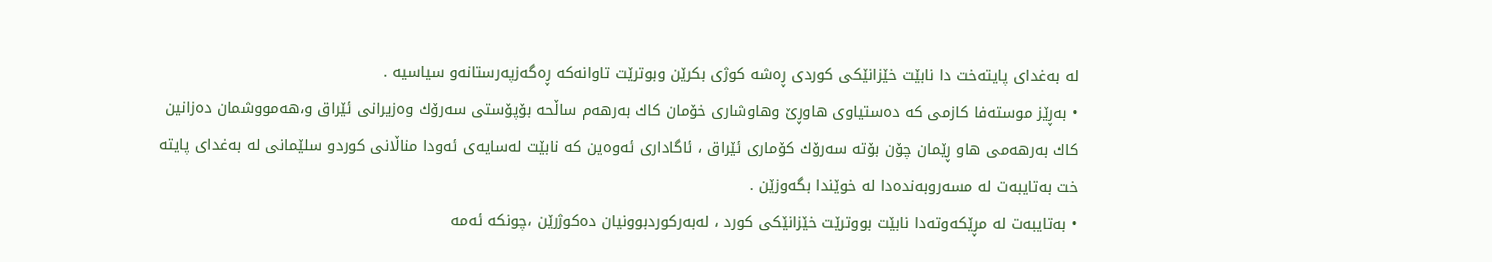له‌ به‌غدای پایته‌خت دا نابێت خێزانێكی كوردی ڕه‌شه‌ كوژی بكرێن وبوترێت تاوانه‌كه‌ ڕه‌گه‌زپه‌رستانه‌و سیاسیه‌ .
• به‌ڕێز موسته‌فا كازمی كه‌ ده‌ستیاوی هاوڕێ وهاوشاری خۆمان كاك به‌رهه‌م ساڵحه‌ بۆپۆستی سه‌رۆك وه‌زیرانی ئێراق و،هه‌مووشمان ده‌زانین كاك به‌رهه‌می هاو ڕێمان چۆن بۆته‌ سه‌رۆك كۆماری ئێراق ، ئاگاداری ئه‌وه‌ین كه‌ نابێت له‌سایه‌ی ئه‌ودا مناڵانی كوردو سلێمانی له‌ به‌غدای پایته‌ خت به‌تایبه‌ت له‌ مسه‌روبه‌نده‌دا له‌ خوێندا بگه‌وزێن .
• به‌تایبه‌ت له‌ مڕێكه‌وته‌دا نابێت بووترێت خێزانێكی كورد ، له‌به‌ركوردبوونیان ده‌كوژرێن ،چونكه‌ ئه‌مه‌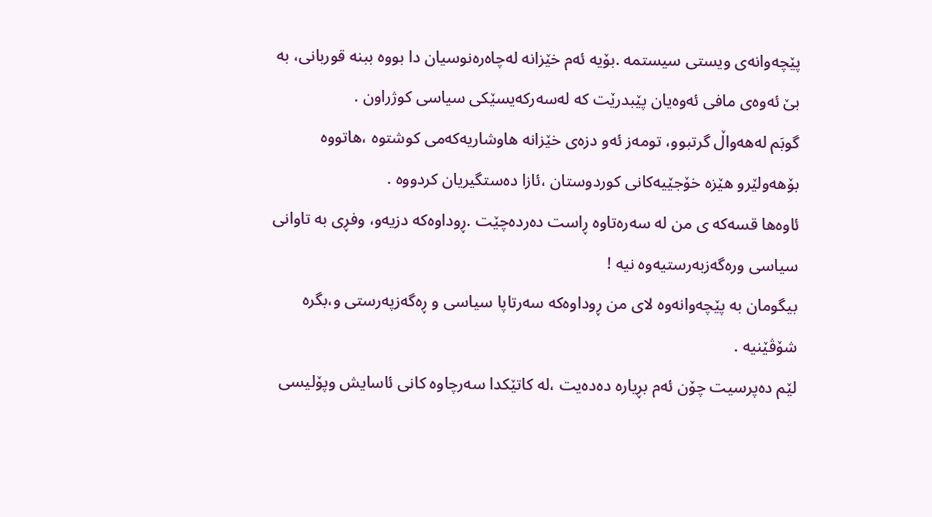پێچه‌وانه‌ی ویستی سیستمه‌ .بۆیه‌ ئه‌م خێزانه‌ له‌چاه‌ره‌نوسیان دا بووه‌ ببنه‌ قوربانی، به‌ بێ ئه‌وه‌ی مافی ئه‌وه‌یان پێبدرێت كه‌ له‌سه‌ركه‌یسێكی سیاسی كوژراون .
گوبَم له‌هه‌واڵ گرتبوو، تومه‌ز ئه‌و دزه‌ی خێزانه‌ هاوشاریه‌كه‌می كوشتوه‌ ،هاتووه‌ بۆهه‌ولێرو هێزه‌ خۆجێیه‌كانی كوردوستان ،ئازا ده‌ستگیریان كردووه‌ .
ئاوه‌ها قسه‌كه‌ ی من له‌ سه‌ره‌تاوه‌ ڕاست ده‌رده‌چێت .ڕوداوه‌كه‌ دزیه‌و، وفڕی به‌ تاوانی سیاسی وره‌گه‌زبه‌رستیه‌وه‌ نیه‌ !
بیگومان به پێچه‌وانه‌وه‌ لای من ڕوداوه‌كه‌ سه‌رتاپا سیاسی و ڕه‌گه‌زپه‌رستی و،بگره‌ شۆڤێنیه‌ .
لێم ده‌پرسیت چۆن ئه‌م بڕیاره‌ ده‌ده‌یت ،له‌ كاتێكدا سه‌رچاوه‌ كانی ئاسایش وپۆلیسی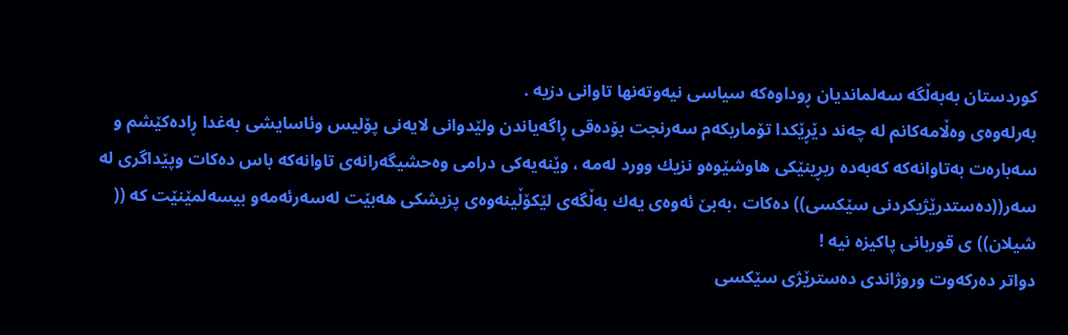كوردستان به‌به‌ڵگه‌ سه‌لماندیان ڕوداوه‌كه‌ سیاسی نیه‌وته‌نها تاوانی دزیه‌ .
به‌رله‌وه‌ی وه‌ڵامه‌كانم له‌ چه‌ند دێڕێكدا تۆماربكه‌م سه‌رنجت بۆده‌قی ڕاگه‌یاندن ولێدوانی لایه‌نی پۆلیس وئاسایشی به‌غدا ڕاده‌كێشم و سه‌باره‌ت به‌تاوانه‌كه‌ كه‌به‌ده‌ ربڕینێكی هاوشێوه‌و نزیك وورد له‌مه‌ ، وێنه‌یه‌كی درامی وه‌حشیگه‌رانه‌ی تاوانه‌كه‌ باس ده‌كات وپێداگری له‌ سه‌ر((ده‌ستدرێژیكردنی سێكسی)) ده‌كات ،به‌بێ ئه‌وه‌ی یه‌ك به‌ڵگه‌ی لێكۆڵینه‌وه‌ی پزیشكی هه‌بێت له‌سه‌رئه‌مه‌و بیسه‌لمێنێت كه‌ (( شیلان)) ی قوربانی پاكیزه‌ نیه‌ !
دواتر ده‌ركه‌وت وروژاندی ده‌سترێژی سێكسی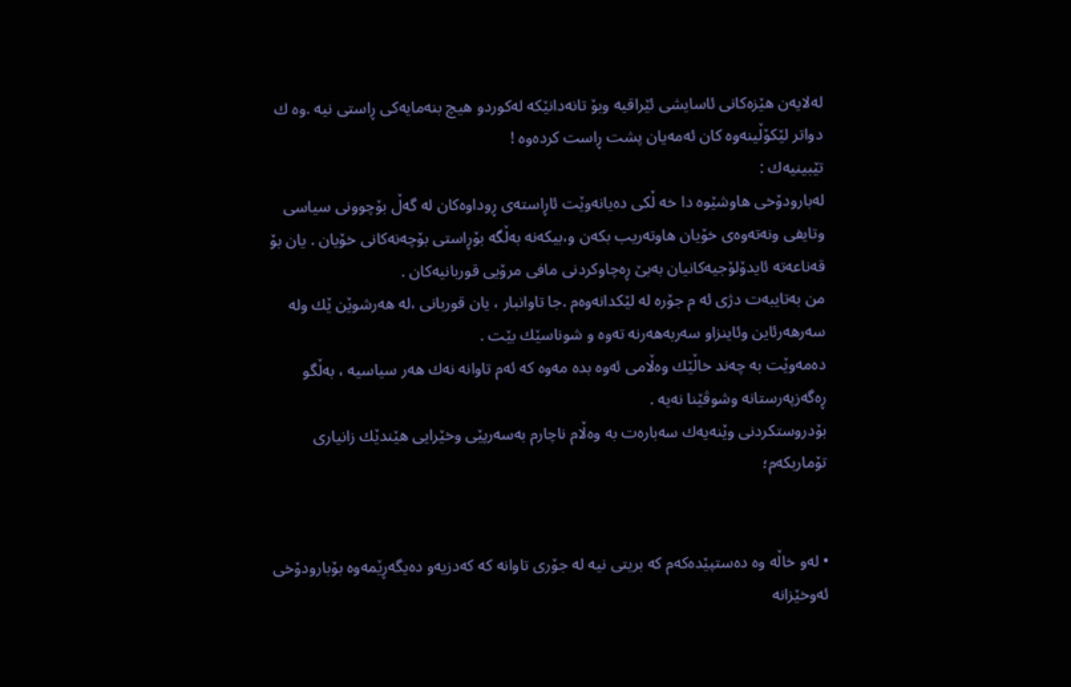له‌لایه‌ن هێزه‌كانی ئاسایشی ئێراقیه‌ وبۆ تانه‌دانێكه‌ له‌كوردو هیچ بنه‌مایه‌كی ڕاستی نیه‌ .وه‌ ك دواتر لێكۆڵینه‌وه‌ كان ئه‌مه‌یان پشت ڕاست كرده‌وه‌ !
تێبینیه‌ك :
له‌بارودۆخی هاوشێوه‌ دا خه‌ ڵكی ده‌یانه‌وێت ئاڕاسته‌ی ڕوداوه‌كان له‌ گه‌ڵ بۆچوونی سیاسی وتایفی ونه‌ته‌وه‌ی خۆیان هاوته‌ریب بكه‌ن و،بیكه‌نه‌ به‌ڵگه‌ بۆڕاستی بۆچه‌نه‌كانی خۆیان . یان بۆ قه‌ناعه‌ته‌ ئایدۆلۆجیه‌كانیان به‌بێ ڕه‌چاوكردنی مافی مرۆیی قوربانیه‌كان .
من به‌تایبه‌ت دژی ئه‌ م جۆره‌ له‌ لێكدانه‌وه‌م .جا تاوانبار ، یان قوربانی ،له‌ هه‌رشوێن ێك وله‌ سه‌رهه‌رئاین وئاینزاو سه‌ربه‌هه‌رنه‌ ته‌وه‌ و شوناسێك بێت .
ده‌مه‌وێت به‌ چه‌ند خاڵێك وه‌ڵامی ئه‌وه‌ بده‌ مه‌وه‌ كه‌ ئه‌م تاوانه‌ نه‌ك هه‌ر سیاسیه‌ ، به‌ڵگو ڕه‌گه‌زپه‌رستانه‌ وشوڤێنا نه‌یه‌ .
بۆدروستكردنی وێنه‌یه‌ك سه‌باره‌ت به‌ وه‌ڵام ناچارم به‌سه‌رپێی وخێرایی هێندێك زانیاری تۆماربكه‌م؛


• له‌و خاڵه‌ وه‌ ده‌ستپێده‌كه‌م كه‌ بریتی نیه‌ له‌ جۆری تاوانه‌ كه‌ كه‌دزیه‌و ده‌یگه‌ڕێمه‌وه‌ بۆبارودۆخی ئه‌وخێزانه‌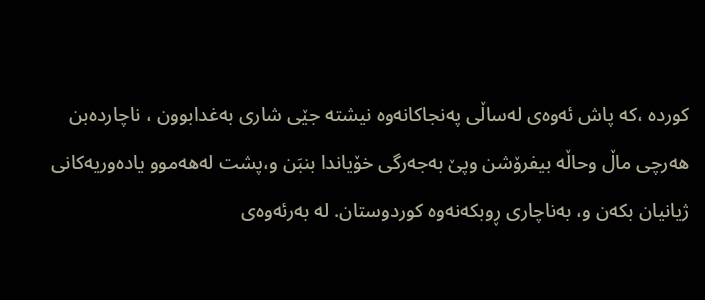كورده‌ ،كه‌ پاش ئه‌وه‌ی له‌ساڵی په‌نجاكانه‌وه‌ نیشته‌ جێی شاری به‌غدابوون ، ناچارده‌بن هه‌رچی ماڵ وحاڵه‌ بیفرۆشن وپێ به‌جه‌رگی خۆیاندا بنبَن و،پشت له‌هه‌موو یاده‌وریه‌كانی ژیانیان بكه‌ن و، به‌ناچاری ڕوبكه‌نه‌وه‌ كوردوستان. له‌ به‌رئه‌وه‌ی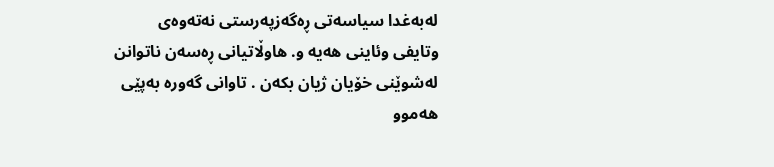له‌به‌غدا سیاسه‌تی ڕه‌گه‌زپه‌رستی نه‌ته‌وه‌ی وتایفی وئاینی هه‌یه‌ و. هاوڵاتیانی ڕه‌سه‌ن ناتوانن له‌شوێنی خۆیان ژیان بكه‌ن . تاوانی گه‌وره‌ به‌پێی هه‌موو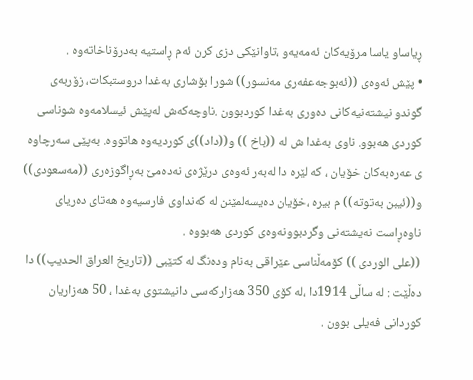ڕیاساو یاسا مرۆیه‌كان ئه‌مه‌یه‌و ،تاوانێكی دزی كرن ئه‌م ڕاستیه‌ به‌درۆناخاته‌وه‌ .
• پێش ئه‌وه‌ی ((ئه‌بوجه‌عفه‌ری مه‌نسور)) شورا بۆشاری به‌غدا دروستبكات، زۆربه‌ی گوندو نیشته‌نیه‌كانی ده‌وری به‌غدا كوردبوون .ناوچه‌كه‌ش له‌پێش ئیسلامه‌وه‌ شوناسی كوردی هه‌بوو. ناوی به‌غدا ش له‌ ((باخ )) و((داد))ی كوردیه‌وه‌ هاتووه‌. به‌پێی سه‌رچاوه‌ ی عه‌ره‌به‌كان خۆیان ، كه‌ لێره‌ دا له‌به‌ر ئه‌وه‌ی درێژه‌ی نه‌ده‌مێ به‌ڕاگوزه‌ری ((مه‌سعودی)) و((ئیبن به‌توته‌)) م بیره‌ ،خۆیان ده‌یسه‌لمێنن له‌ كه‌نداوی فارسیه‌وه‌ هه‌تای ده‌ریای ناوه‌ڕاست نه‌یشته‌نی وگردبوونه‌وه‌ی كوردی هه‌بووه‌ .
((علی الوردی )) كۆمه‌ڵناسی عێراقی به‌نام وده‌نگ له‌ كتێبی ((تاریخ العراق الحدیپ)) دا ده‌ڵێت : له‌ ساڵی 1914دا ،له‌ كۆی 350 هه‌زاركه‌سی دانیشتوی به‌غدا ، 50 هه‌زاریان كوردانی فه‌یلی بوون .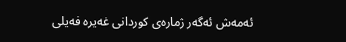ئه‌مه‌ش ئه‌گه‌ر ژماره‌ی كوردانی غه‌یره‌ فه‌یلی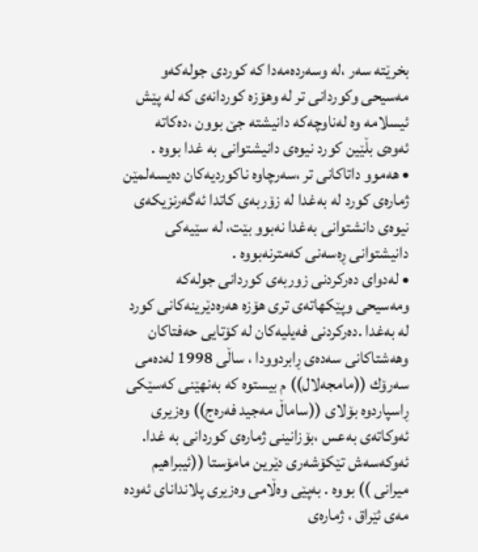بخرێته‌ سه‌ر ،له‌ وسه‌رده‌مه‌دا كه‌ كوردی جوله‌كه‌و مه‌سیحی وكوردانی تر له‌ وهۆزه‌ كوردانه‌ی كه‌ لە پێش ئیسلامه وه له‌ناوچه‌كه‌ دانیشته‌ جێ بوون ،ده‌كاته‌ ئه‌وه‌ی بڵێین كورد نیوه‌ی دانیشتوانی به‌ غدا بووه‌ .
• هه‌موو داتاكانی تر ،سه‌رچاوه‌ ناكوردیه‌كان ده‌یسه‌لمێن ژماره‌ی كورد له‌ به‌غدا له‌ زۆربه‌ی كاتدا ئه‌گه‌رنزیكه‌ی نیوه‌ی دانشتوانی به‌غدا نه‌بوو بێت، له‌ سێیه‌كی دانیشتوانی ڕه‌سه‌نی كه‌مترنه‌بووه‌ .
• له‌دوای ده‌ركردنی زوربه‌ی كوردانی جوله‌كه‌ ومه‌سیحی وپێكهاته‌ی تری هۆزه‌ هه‌ره‌دێرینه‌كانی كورد له‌ به‌غدا .ده‌ركردنی فه‌یلیه‌كان له‌ كۆتایی حه‌فتاكان وهه‌شتاكانی سه‌ده‌ی ڕابردوودا ، ساڵی 1998 له‌ده‌می سه‌رۆك ((مامجه‌لال)) م بیستوه‌ كه‌ به‌نهێنی كه‌سێكی ڕاسپاردوه‌ بۆلای ((ساماڵ مه‌جید فه‌ره‌ج)) وه‌زیری ئه‌وكاته‌ی به‌عس ،بۆزانینی ژماره‌ی كوردانی به‌ غدا. ئه‌وكه‌سه‌ش تێكۆشه‌ری دێرین مامۆستا ((ئیبراهیم میرانی )) بووه‌ . به‌پێی وه‌ڵامی وه‌زیری پلاندانای ئه‌وده‌ مه‌ی ئێراق ، ژماره‌ی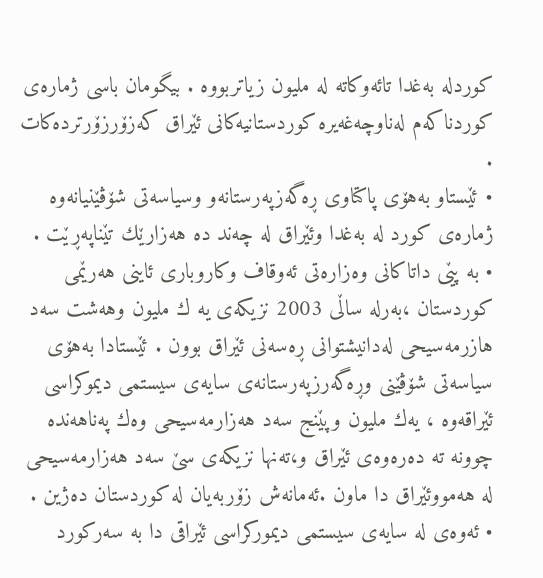كوردله‌ به‌غدا تائه‌وكاته‌ له‌ ملیون زیاتربووه‌ . بیگومان باسی ژماره‌ی كوردناكه‌م له‌ناوچه‌غه‌یره‌ كوردستانیه‌كانی ئێراق كه‌زۆرزۆرترده‌كات .
• ئێستاو به‌هۆی پاكتاوی ڕه‌گه‌زپه‌رستانه‌و وسیاسه‌تی شۆڤێنیانه‌وه‌ ژماره‌ی كورد له‌ به‌غدا وئێراق له‌ چه‌ند ده‌ هه‌زارێك تێناپه‌ڕێت .
• به‌ پێی داتاكانی وه‌زاره‌تی ئه‌وقاف وكاروباری ئاینی هه‌رێمی كوردستان ،به‌رله‌ ساڵی 2003 نزیكه‌ی یه‌ ك ملیون وهه‌شت سه‌د هازرمه‌سیحی له‌دانیشتوانی ڕه‌سه‌نی ئێراق بوون . ئێستادا به‌هۆی سیاسه‌تی شۆڤێنی وڕه‌گه‌رزپه‌رستانه‌ی سایه‌ی سیستمی دیموكراسی ئێراقه‌وه‌ ، یه‌ك ملیون وپێنج سه‌د هه‌زارمه‌سیحی وه‌ك په‌ناهه‌نده‌ چوونه‌ ته‌ ده‌ره‌وه‌ی ئێراق و،ته‌نها نزیكه‌ی سێ سه‌د هه‌زارمه‌سیحی له‌ هه‌مووئێراق دا ماون .ئه‌مانه‌ش زۆربه‌یان له‌ كوردستان ده‌ژین .
• ئه‌وه‌ی له‌ سایه‌ی سیستمی دیموركراسی ئێراقی دا به‌ سه‌ركورد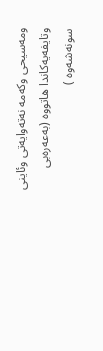ومه‌سیحی وكه‌مه‌ نه‌ته‌وایه‌تی وئاینی وتایفه‌یه‌كاندا هاتووه‌ (به‌عه‌ره‌بی سونه‌شه‌وه‌ )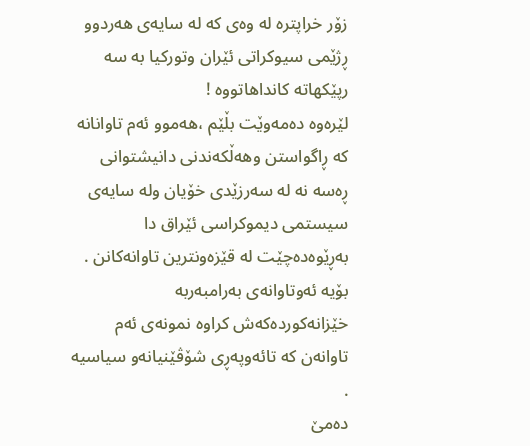زۆر خراپتره‌ له‌ وه‌ی كه‌ له‌ سایه‌ی هه‌ردوو ڕژێمی سیوكراتی ئێران وتوركیا به سه رپێكهاته كانداهاتووه‌ !
لێره‌وه‌ ده‌مه‌وێت بڵێم ،هه‌موو ئه‌م تاوانانه‌ كه‌ ڕاگواستن وهه‌ڵكه‌ندنی دانیشتوانی ڕه‌سه‌ نه‌ له‌ سه‌رزێدی خۆیان وله‌ سایه‌ی سیستمی دیموكراسی ئێراق دا به‌ڕێوه‌ده‌چێت له‌ قێزه‌ونترین تاوانه‌كانن . بۆیه‌ ئه‌وتاوانه‌ی به‌رامبه‌ربه‌ خێزانه‌كورده‌كه‌ش كراوه‌ نمونه‌ی ئه‌م تاوانه‌ن كه‌ تائه‌وپه‌ڕی شۆڤێنیانه‌و سیاسیه‌ .
ده‌مێ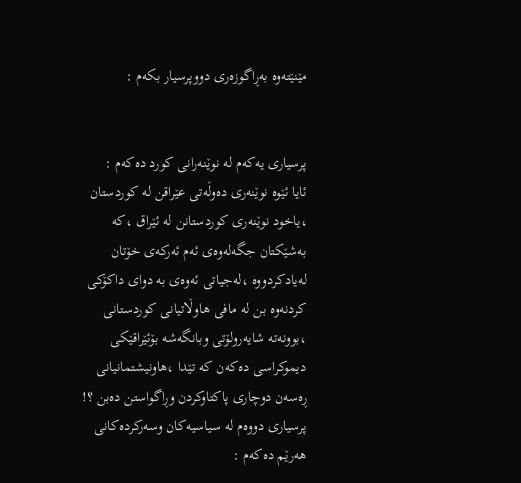مێنێته‌وه‌ به‌ڕاگوزه‌ری دووپرسیار بكه‌م :


پرسیاری یه‌كه‌م له‌ نوێنه‌رانی كورد ده‌كه‌م :
ئایا ئێوه‌ نوێنه‌ری ده‌وڵه‌تی عێراقن له‌ كوردستان ،یاخود نوێنه‌ری كوردستانن له‌ ئێراق ،كه‌ به‌شێكتان جگه‌له‌وه‌ی ئه‌م ئه‌ركه‌ی خۆتان له‌یادكردووه‌ ،له‌جیاتی ئه‌وه‌ی به‌ دوای داكۆكی كردنه‌وه‌ بن له‌ مافی هاوڵاتیانی كوردستانی ،بوونه‌ته‌ شایه‌رولۆتی وبانگه‌شه‌ بۆئێراقێكی دیموكراسی ده‌كه‌ن كه‌ تێدا ،هاونیشتمانیانی ڕه‌سه‌ن دوچاری پاكتاوكردن وڕاگواستن ده‌بن ؟!
پرسیاری دووه‌م له‌ سیاسیه‌كان وسه‌ركرده‌كانی هه‌رێم ده‌كه‌م :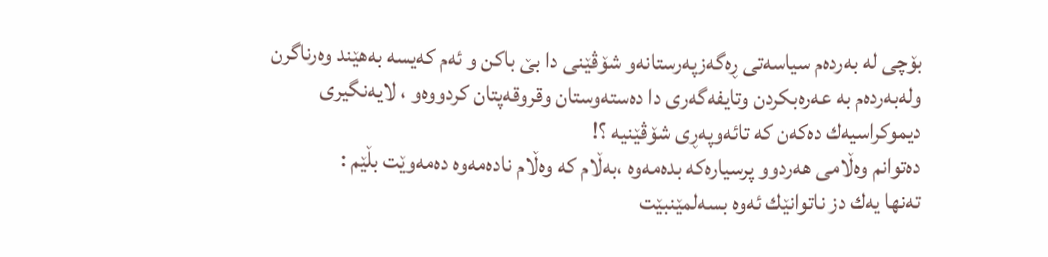بۆچی له‌ به‌رده‌م سیاسه‌تی ڕه‌گه‌زپه‌رستانه‌و شۆڤێنی دا بێ باكن و ئه‌م كه‌یسه‌ به‌هێند وه‌رناگرن وله‌به‌رده‌م به‌ عه‌ره‌بكردن وتایفه‌گه‌ری دا ده‌سته‌وستان وقروقه‌پتان كردووه‌و ، لایه‌نگیری دیموكراسیه‌ك ده‌كه‌ن كه‌ تائه‌وپه‌ڕی شۆڤێنیه‌ ؟!
ده‌توانم وه‌ڵامی هه‌ردوو پرسیاره‌كه‌ بده‌مه‌وه‌ ،به‌ڵام كه‌ وه‌ڵام ناده‌مه‌وه‌ ده‌مه‌وێت بڵێم :
ته‌نها یه‌ك دز ناتوانێك ئه‌وه‌ بسه‌لمێنبێت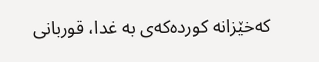كه‌خێزانه‌ كورده‌كه‌ی به‌ غدا، قوربانی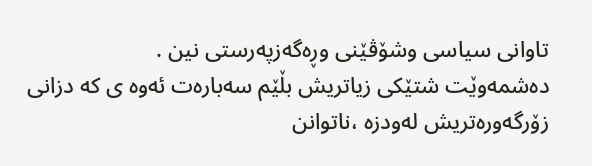تاوانی سیاسی وشۆڤێنی وڕه‌گه‌زپه‌رستی نین .
ده‌شمه‌وێت شتێكی زیاتریش بڵێم سه‌باره‌ت ئه‌وه‌ ی كه‌ دزانی زۆرگه‌وره‌تریش له‌ودزه‌ ،ناتوانن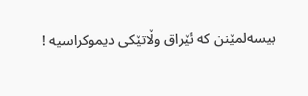بیسه‌لمێنن كه ئێراق وڵاتێكی دیموكراسیه‌ !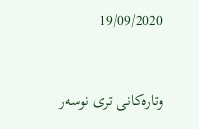19/09/2020



وتارەکانی تری نوسەر